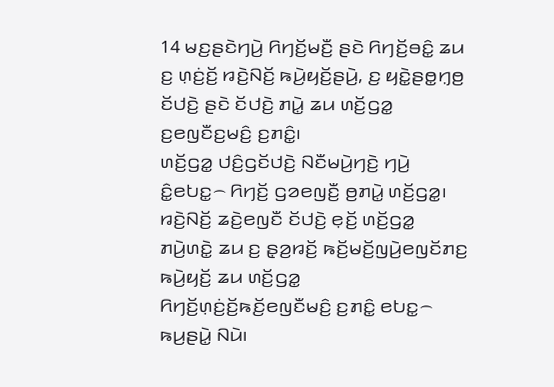14 ꤗꤢ꤬ꤔꤢꤧꤚꤣꤧ꤬ ꤖꤚꤢꤩ꤬ꤗꤢꤪ꤬ ꤔꤢꤧ ꤖꤚꤢꤩ꤬ꤋꤢꤨ꤭ ꤘꤣ ꤢ꤬ ꤛ꤫ꤢꤦ꤬ꤢꤩ꤬ ꤙꤢꤧ꤬ꤡꤢꤩ꤬ ꤒꤣꤧ꤬ꤟꤢꤩ꤬ꤔꤣꤧ꤬, ꤢ꤬ ꤟꤢꤧ꤭ꤔꤥ꤭ꤚ꤫ꤥ꤬ ꤢꤩꤓꤢꤧ꤬ ꤔꤢꤧ ꤢꤩꤓꤢꤧ꤬ ꤊꤣꤧ꤭ ꤘꤣ ꤛꤢꤩ꤬ꤞꤤ꤭ ꤢ꤬ꤕꤜꤢꤪꤢ꤬ꤗꤢꤨ꤬ ꤢ꤬ꤊꤢꤨ꤭꤯
ꤛꤢꤩ꤬ꤞꤤ꤭ ꤓꤢꤨ꤬ꤞꤢꤩꤓꤢꤧ꤬ ꤡꤢꤪꤗꤣꤧ꤬ꤚꤢꤧ꤬ ꤚꤣꤧ꤬ ꤢꤨ꤭ꤕꤝꤢ꤭꤮ ꤖꤚꤢꤩ꤬ ꤞꤤꤕꤜꤢꤪ꤬ ꤥ꤬ꤊꤣꤧ꤭ ꤛꤢꤩ꤬ꤞꤤ꤭꤯ ꤙꤢꤧ꤬ꤡꤢꤩ꤬ ꤘꤢꤧ꤬ꤕꤜꤢꤪ ꤢꤩꤓꤢꤧ꤬ ꤕ꤫ꤢꤩ꤬ ꤛꤢꤩ꤬ꤞꤤ꤭ ꤊꤣꤧ꤬ꤛꤢꤧ꤭ ꤘꤣ ꤢ꤬ ꤔ꤫ꤤ꤬ꤙꤢꤩ꤬ ꤒꤢꤩ꤬ꤗꤢꤩ꤬ꤜꤣꤧ꤬ꤕꤜꤢꤩꤊꤢ꤬ ꤒꤣꤧ꤬ꤟꤢꤩ꤬ ꤘꤣ ꤛꤢꤩ꤬ꤞꤤ꤭ ꤖꤚꤢꤩ꤬ꤛ꤫ꤢꤦ꤬ꤢꤩ꤬ꤒꤢꤩ꤬ꤕꤜꤢꤪꤗꤢꤨ꤬ ꤢ꤬ꤊꤢꤨ꤭ ꤕꤝꤢ꤭꤮ ꤒꤣ꤬ꤔꤣꤧ꤭ ꤡꤣꤧ꤯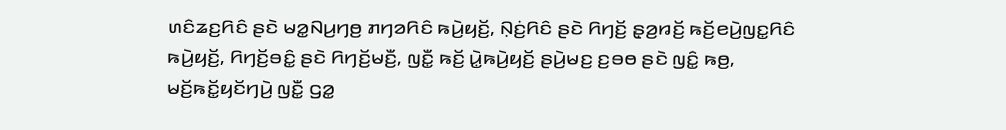ꤛꤢꤨꤘꤢ꤬ꤖꤢꤨ ꤔꤢꤧ ꤗꤤ꤭ꤡꤣ꤬ꤚꤥ꤬ ꤊꤚꤤꤖꤢꤨ ꤒꤣꤧ꤬ꤟꤢꤩ꤬, ꤡ꤫ꤢꤦ꤬ꤖꤢꤨ ꤔꤢꤧ ꤖꤚꤢꤩ꤬ ꤔ꤫ꤤ꤬ꤙꤢꤩ꤬ ꤒꤢꤩ꤬ꤕꤣꤧ꤬ꤜꤢ꤭ꤖꤢꤨ ꤒꤣꤧ꤬ꤟꤢꤩ꤬, ꤖꤚꤢꤩ꤬ꤋꤢꤨ꤭ ꤔꤢꤧ ꤖꤚꤢꤩ꤬ꤗꤢꤪ꤬, ꤜꤢꤪ꤭ ꤒꤢꤩ꤬ ꤣꤧ꤭ꤒꤣꤧ꤬ꤟꤢꤩ꤬ ꤔꤣꤧ꤬ꤗꤢ꤬ ꤢ꤬ꤋꤥ ꤔꤢꤧ ꤜꤢꤨ꤭ ꤒꤥ꤬, ꤗꤢꤩ꤬ꤒꤢꤩ꤭ꤟꤢꤩꤚꤣꤧ꤬ ꤜꤢꤪ꤭ ꤞꤤ꤭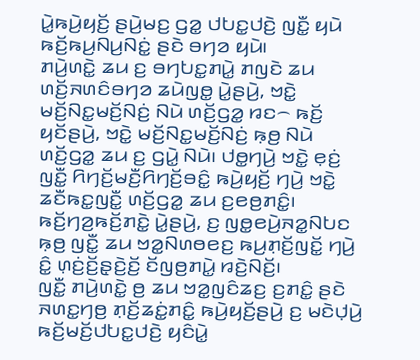ꤣꤧ꤭ꤒꤣꤧ꤬ꤟꤢꤩ꤬ ꤔꤣꤧ꤬ꤗꤢ꤬ ꤞꤤ꤭ ꤓꤝꤢ꤭ꤓꤢꤧ꤬ ꤜꤢꤪ꤭ ꤟꤣꤧ ꤒꤢꤩ꤬ꤒꤣ꤬ꤡꤣ꤬ꤡꤢꤦ꤭ ꤔꤢꤧ ꤋꤚꤤ ꤟꤣꤧ꤯
ꤊꤣꤧ꤬ꤛꤢꤧ꤭ ꤘꤣ ꤢ꤬ ꤋꤚꤝꤢ꤭ꤊꤣꤧ꤭ ꤊꤜꤢꤧ ꤘꤣ ꤛꤢꤩ꤬ꤏꤛꤢꤨꤋꤚꤤ ꤘꤣꤧꤜꤥ꤭ ꤣꤧ꤭ꤔꤣꤧ꤬, ꤠꤢꤧ꤭ ꤗꤢꤩ꤬ꤡꤢ꤭ꤗꤢꤩ꤬ꤡꤢꤦ꤬ ꤡꤣꤧ ꤛꤢꤩ꤬ꤞꤤ꤭ ꤙꤢ꤮ ꤒꤢꤩ꤬ ꤟꤢꤩꤔꤣꤧ꤬, ꤠꤢꤧ꤭ ꤗꤢꤩ꤬ꤡꤢ꤭ꤗꤢꤩ꤬ꤡꤢꤦ꤬ ꤒ꤫ꤥ꤬ ꤡꤣꤧ ꤛꤢꤩ꤬ꤞꤤ꤭ ꤘꤣ ꤢ꤬ ꤞꤣꤧ꤭ ꤡꤣꤧ꤯ ꤓꤥ꤭ꤚꤣꤧ꤬ ꤠꤢꤧ꤭ ꤕ꤫ꤢꤦ꤬ ꤜꤢꤪ꤭ ꤖꤚꤢꤩ꤬ꤗꤢꤪ꤬ꤖꤚꤢꤩ꤬ꤋꤢꤨ꤭ ꤒꤣꤧ꤬ꤟꤢꤩ꤬ ꤚꤣꤧ꤬ ꤠꤢꤧ꤭ ꤘꤢꤪꤒꤢ꤭ꤜꤢꤪ꤭ ꤛꤢꤩ꤬ꤞꤤ꤭ ꤘꤣ ꤢ꤬ꤕꤥ꤬ꤊꤢꤨ꤭꤯
ꤒꤢꤩ꤬ꤚꤤ꤬ꤒꤢꤩ꤬ꤊꤢꤧ꤭ ꤣꤧ꤭ꤔꤣꤧ꤬, ꤢ꤬ ꤜꤥ꤭ꤕꤣꤧ꤬ꤏꤤ꤭ꤡꤝꤢ ꤒ꤫ꤥ꤬ ꤜꤢꤪ꤭ ꤘꤣ ꤠꤤ꤭ꤡꤛꤥꤕꤢ꤬ ꤒꤣ꤬ꤊ꤫ꤢꤩ꤬ꤜꤢꤩ꤭ ꤚꤣꤧ꤬ ꤢꤨ꤭ ꤛ꤫ꤢꤦ꤬ꤢꤩ꤬ꤔ꤫ꤢꤧ꤬ꤢꤩ꤬ ꤢꤩꤜꤥ꤬ꤊꤣꤧ꤭ ꤙꤢꤧ꤬ꤡꤢꤩ꤬꤯
ꤜꤢꤪ꤭ ꤊꤣꤧ꤬ꤛꤢꤧ꤭ ꤥ꤬ ꤘꤣ ꤠꤤ꤭ꤜꤢꤨꤘꤢ꤬ ꤢ꤬ꤊꤢꤨ꤭ ꤔꤢꤧ ꤏꤛꤢ꤭ꤚꤥ꤬ ꤊ꤫ꤢꤩ꤬ꤘꤢꤦ꤭ꤊꤢꤨ꤭ ꤒꤣꤧ꤬ꤟꤢꤩ꤬ꤔꤣꤧ꤬ ꤢ꤬ ꤗꤢꤧꤓ꤫ꤣꤧ꤬ ꤒꤢꤩ꤬ꤗꤢꤩ꤬ꤓꤝꤢ꤭ꤓꤢꤧ꤬ ꤟꤢꤨꤣꤧ꤭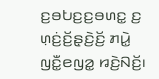ꤢ꤬ꤋꤝꤢ꤬ꤢ꤬ꤋꤛꤢ꤭ ꤢ꤬ ꤛ꤫ꤢꤦ꤬ꤢꤩ꤬ꤔ꤫ꤢꤧ꤬ꤢꤩ꤬ ꤊꤣꤧ꤭ ꤜꤢꤪ꤭ꤕꤜꤤ꤭ ꤙꤢꤧ꤬ꤡꤢꤩ꤬꤯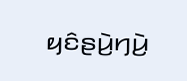ꤟꤢꤨꤔꤣꤧ꤬ꤚꤣꤧ꤬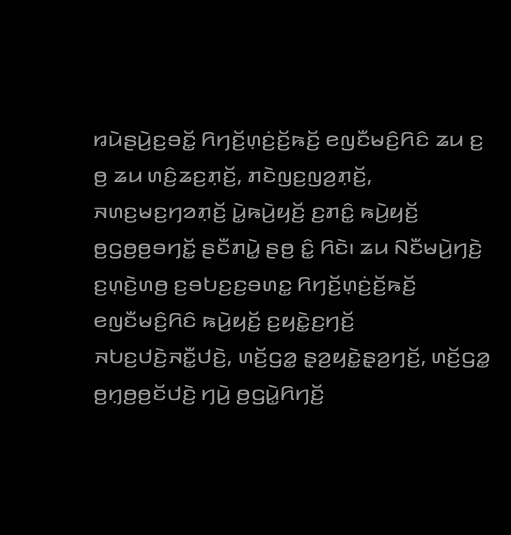ꤙꤣꤧꤔꤣꤧ꤬ꤢ꤬ꤋꤢꤩ꤭ ꤖꤚꤢꤩ꤬ꤛ꤫ꤢꤦ꤬ꤢꤩ꤬ꤒꤢꤩ꤬ ꤕꤜꤢꤪꤗꤢꤨ꤬ꤖꤢꤨ ꤘꤣ ꤢ꤬ ꤥ꤬ ꤘꤣ ꤛꤢꤨ꤬ꤘꤢ꤬ꤊ꤫ꤢꤩ꤬, ꤊꤢꤧꤜꤢ꤬ꤜꤤ꤬ꤊ꤫ꤢꤩ꤬, ꤏꤛꤢ꤬ꤗꤢ꤬ꤚꤤꤊ꤫ꤢꤩ꤬ ꤣꤧ꤭ꤒꤣꤧ꤬ꤟꤢꤩ꤬ ꤢ꤬ꤊꤢꤨ꤭ ꤒꤣꤧ꤬ꤟꤢꤩ꤬ ꤥ꤬ꤞꤥ꤬ꤥ꤬ꤋꤚꤢꤩ꤭ ꤔꤢꤪꤊꤣꤧ꤭ ꤔꤥ꤬ ꤢꤨ꤭ ꤖꤢꤧ꤯ ꤘꤣ ꤡꤢꤪꤗꤣꤧ꤬ꤚꤢꤧ꤬ ꤢ꤬ꤛ꤫ꤢꤧ꤬ꤛꤥ꤬ ꤢ꤬ꤋꤝꤢ꤬ꤢ꤬ꤋꤛꤢ꤭ ꤖꤚꤢꤩ꤬ꤛ꤫ꤢꤦ꤬ꤢꤩ꤬ꤒꤢꤩ꤬ ꤕꤜꤢꤪꤗꤢꤨ꤬ꤖꤢꤨ ꤒꤣꤧ꤬ꤟꤢꤩ꤬ ꤢ꤬ꤟꤢꤧ꤭ꤢ꤬ꤚꤢꤩ꤬ ꤏꤝꤢ꤬ꤓꤢꤧ꤬ꤏꤢꤪ꤭ꤓꤢꤧ꤬, ꤛꤢꤩ꤬ꤞꤤ꤭ ꤔ꤫ꤤ꤬ꤟꤢꤧ꤭ꤔ꤫ꤤ꤬ꤚꤢꤩ꤬, ꤛꤢꤩ꤬ꤞꤤ꤭ ꤥ꤬ꤚ꤫ꤥ꤬ꤥ꤬ꤢꤩꤓꤢꤧ꤬ ꤚꤣꤧ꤬ ꤥ꤬ꤞꤣꤧ꤭ꤖꤚꤢꤩ꤬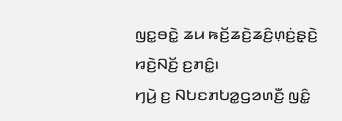ꤜꤢ꤭ꤋꤢꤧ꤭ ꤘꤣ ꤒꤢꤩ꤬ꤘꤢꤧ꤬ꤘꤢꤨ꤬ꤛ꤫ꤢꤦ꤬ꤔ꤫ꤢꤧ꤬ ꤙꤢꤧ꤬ꤡꤢꤩ꤬ ꤢ꤬ꤊꤢꤨ꤭꤯
ꤚꤣꤧ꤬ ꤢ꤬ ꤡꤝꤢꤊꤝꤤ꤭ꤞꤤꤛꤢꤪ꤬ ꤜꤢꤨ꤭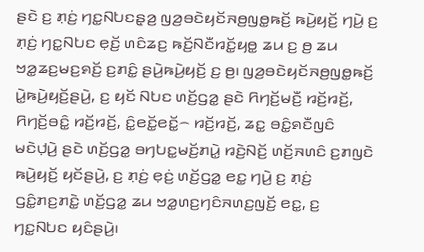ꤔꤢꤧ ꤢ꤬ ꤊ꤫ꤢꤦ꤬ ꤚꤢ꤭ꤡꤝꤢꤔ꤫ꤤ꤬ ꤜꤤ꤬ꤋꤢꤧꤟꤢꤩꤏꤥ꤬ꤜꤥ꤭ꤒꤢꤩ꤬ ꤒꤣꤧ꤬ꤟꤢꤩ꤬ ꤚꤣꤧ꤬ ꤢ꤬ ꤊ꤫ꤢꤦ꤬ ꤚꤢ꤭ꤡꤝꤢ ꤕ꤫ꤢꤩ꤬ ꤛꤢꤨꤘꤢ꤬ ꤒꤢꤩ꤬ꤡꤢꤪꤙꤢꤩ꤭ꤟꤥ꤭ ꤘꤣ ꤢ꤬ ꤥ꤬ ꤘꤣ ꤠꤤ꤭ꤘꤢ꤬ꤗꤢ꤬ꤎꤢꤩ꤬ ꤢ꤬ꤊꤢꤨ꤭ ꤔꤣꤧ꤬ꤒꤣꤧ꤬ꤟꤢꤩ꤬ ꤢ꤬ ꤥ꤬꤯ ꤜꤤ꤬ꤋꤢꤧꤟꤢꤩꤏꤥ꤬ꤜꤥ꤭ꤒꤢꤩ꤬ ꤣꤧ꤭ꤒꤣꤧ꤬ꤟꤢꤩ꤬ꤔꤣꤧ꤬, ꤢ꤬ ꤟꤢꤩ ꤡꤝꤢ ꤛꤢꤩ꤬ꤞꤤ꤭ ꤔꤢꤧ ꤖꤚꤢꤩ꤬ꤗꤢꤪ꤬ ꤙꤢꤩ꤬ꤙꤢꤩ꤬, ꤖꤚꤢꤩ꤬ꤋꤢꤨ꤭ ꤙꤢꤩ꤬ꤙꤢꤩ꤬, ꤢꤨ꤭ꤕꤢꤩ꤭ꤕꤢꤩ꤭꤮ ꤙꤢꤩ꤬ꤙꤢꤩ꤬, ꤘꤢ꤭ ꤋꤢꤨ꤭ꤎꤢꤪꤜꤢꤨ ꤗꤢꤧꤓ꤫ꤣꤧ꤬ ꤔꤢꤧ ꤛꤢꤩ꤬ꤞꤤ꤭ ꤋꤚꤝꤢ꤭ꤗꤢꤩ꤬ꤊꤣꤧ꤭ ꤙꤢꤧ꤬ꤡꤢꤩ꤬ ꤛꤢꤩ꤬ꤏꤛꤢꤨ ꤢ꤬ꤊꤜꤢꤧ ꤒꤣꤧ꤬ꤟꤢꤩ꤬ ꤟꤢꤩꤔꤣꤧ꤬, ꤢ꤬ ꤊ꤫ꤢꤦ꤬ ꤕ꤫ꤢꤦ꤬ ꤛꤢꤩ꤬ꤞꤤ꤭ ꤕꤢ꤭ ꤚꤣꤧ꤬ ꤢ꤬ ꤊ꤫ꤢꤦ꤬ ꤞꤢꤨ꤭ꤊꤢ꤬ꤊꤢꤧ꤭ ꤛꤢꤩ꤬ꤞꤤ꤭ ꤘꤣ ꤠꤤ꤭ꤛꤢ꤬ꤚꤢꤨꤏꤛꤢ꤬ꤜꤢꤩ꤬ ꤕꤢ꤭, ꤢ꤬ ꤚꤢ꤭ꤡꤝꤢ ꤟꤢꤨꤔꤣꤧ꤬꤯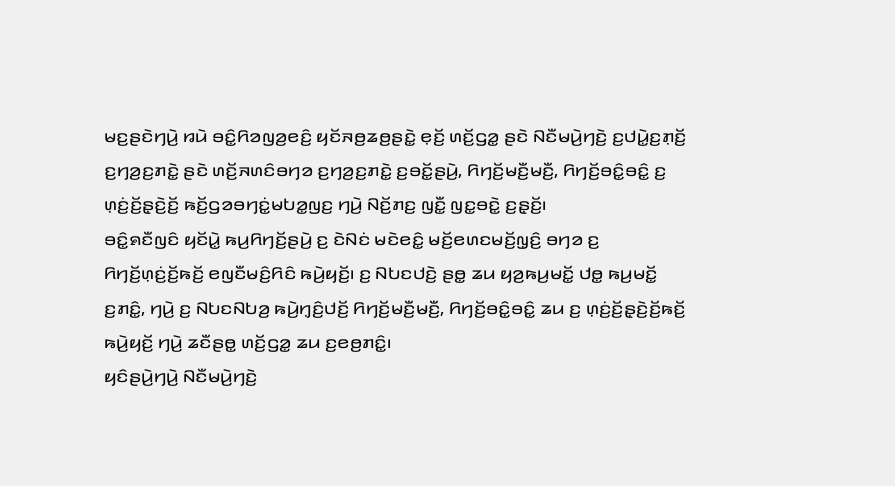ꤗꤢ꤬ꤔꤢꤧꤚꤣꤧ꤬ ꤙꤣꤧ ꤋꤢꤨ꤭ꤖꤤꤜꤤ꤬ꤕꤢꤨ꤬ ꤟꤢꤩꤏꤥ꤬ꤘꤥ꤬ꤔꤢꤧ꤭ ꤕ꤫ꤢꤩ꤬ ꤛꤢꤩ꤬ꤞꤤ꤭ ꤔꤢꤧ ꤡꤢꤪꤗꤣꤧ꤬ꤚꤢꤧ꤬ ꤢ꤬ꤓꤣꤧ꤭ꤢ꤬ꤊ꤫ꤢꤩ꤬ ꤢ꤬ꤚꤤ꤬ꤢ꤬ꤊꤢꤧ꤭ ꤔꤢꤧ ꤛꤢꤩ꤬ꤏꤛꤢꤨꤋꤚꤤ ꤢ꤬ꤚꤤ꤬ꤢ꤬ꤊꤢꤧ꤭ ꤢ꤬ꤋꤢꤩ꤭ꤔꤣꤧ꤬, ꤖꤚꤢꤩ꤬ꤗꤢꤪ꤬ꤗꤢꤪ꤬, ꤖꤚꤢꤩ꤬ꤋꤢꤨ꤭ꤋꤢꤨ꤭ ꤢ꤬ ꤛ꤫ꤢꤦ꤬ꤢꤩ꤬ꤔ꤫ꤢꤧ꤬ꤢꤩ꤬ ꤒꤢꤩ꤬ꤞꤤꤋꤚꤢꤦ꤭ꤗꤝꤤ꤭ꤜꤢ꤬ ꤚꤣꤧ꤬ ꤡꤢꤩ꤬ꤊꤢ꤬ ꤜꤢꤪ꤭ ꤜꤢ꤭ꤋꤢꤧ꤭ ꤢ꤬ꤔ꤫ꤢꤩ꤬꤯
ꤋꤢꤨ꤭ꤎꤢꤪꤜꤢꤨ ꤟꤢꤩꤣꤧ꤭ ꤒꤣ꤬ꤖꤚꤢꤩ꤬ꤔꤣꤧ꤬ ꤢ꤬ ꤢꤧꤡꤢꤦ ꤗꤢꤧꤕꤢꤨ꤭ ꤗꤢꤩ꤬ꤕꤛꤢꤗꤢꤩ꤬ꤜ꤫ꤢꤨ꤬ ꤋꤚꤤ ꤢ꤬ ꤖꤚꤢꤩ꤬ꤛ꤫ꤢꤦ꤬ꤢꤩ꤬ꤒꤢꤩ꤬ ꤕꤜꤢꤪꤗꤢꤨ꤬ꤖꤢꤨ ꤒꤣꤧ꤬ꤟꤢꤩ꤬꤯ ꤢ꤬ ꤡꤝꤢꤓꤢꤧ꤬ ꤔꤥ꤭ ꤘꤣ ꤟꤤ꤬ꤒꤣ꤬ꤗꤢꤩ꤭ ꤓꤥ꤭ ꤒꤣ꤬ꤗꤢꤩ꤭ ꤢ꤬ꤊꤢꤨ꤭, ꤚꤣꤧ꤬ ꤢ꤬ ꤡꤝꤢꤡꤝꤤ꤬ ꤒꤣꤧ꤬ꤚ꤫ꤢꤨ꤬ꤓꤢꤩ꤬ ꤖꤚꤢꤩ꤬ꤗꤢꤪ꤬ꤗꤢꤪ꤬, ꤖꤚꤢꤩ꤬ꤋꤢꤨ꤭ꤋꤢꤨ꤭ ꤘꤣ ꤢ꤬ ꤛ꤫ꤢꤦ꤬ꤢꤩ꤬ꤔ꤫ꤢꤧ꤬ꤢꤩ꤬ꤒꤢꤩ꤬ ꤒꤣꤧ꤬ꤟꤢꤩ꤬ ꤚꤣꤧ꤬ ꤘꤢꤪꤔꤥ꤭ ꤛꤢꤩ꤬ꤞꤤ꤭ ꤘꤣ ꤢ꤬ꤕꤥ꤬ꤊꤢꤨ꤭꤯
ꤟꤢꤨꤔꤣꤧ꤬ꤚꤣꤧ꤬ ꤡꤢꤪꤗꤣꤧ꤬ꤚꤢꤧ꤬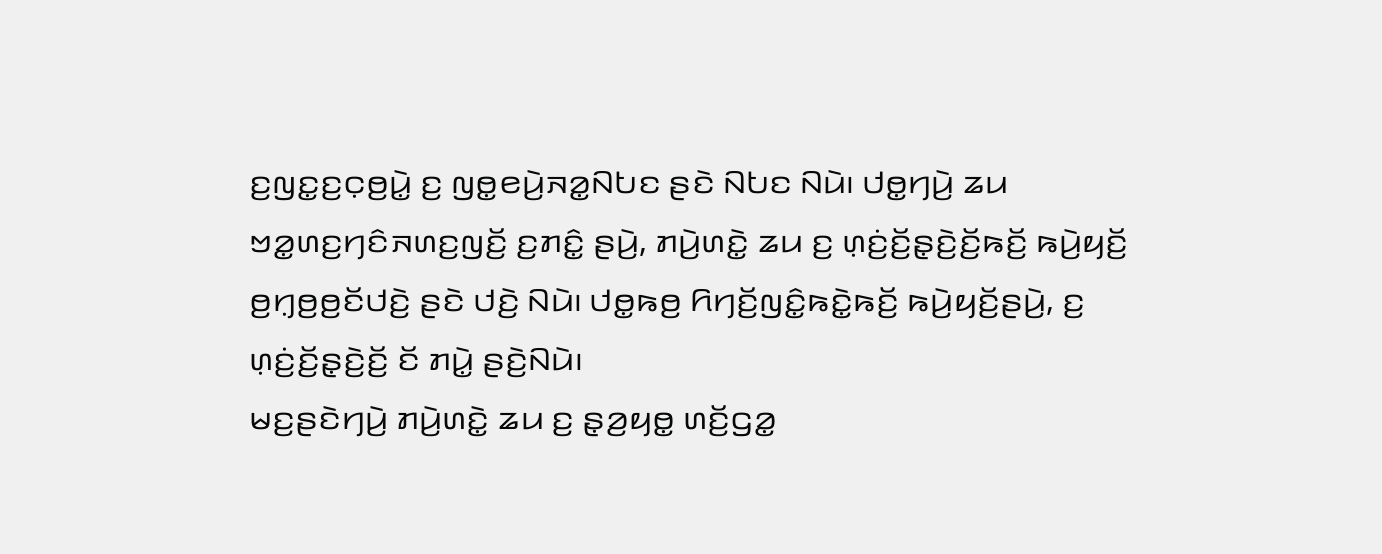ꤢ꤬ꤜꤢ꤭ꤢ꤬ꤍ꤫ꤥ꤬ꤣꤧ꤭ ꤢ꤬ ꤜꤥ꤭ꤕꤣꤧ꤬ꤏꤤ꤭ꤡꤝꤢ ꤔꤢꤧ ꤡꤝꤢ ꤡꤣꤧ꤯ ꤓꤥ꤭ꤚꤣꤧ꤬ ꤘꤣ ꤠꤤ꤭ꤛꤢ꤬ꤚꤢꤨꤏꤛꤢ꤬ꤜꤢꤩ꤬ ꤢ꤬ꤊꤢꤨ꤭ ꤔꤣꤧ꤬, ꤊꤣꤧ꤬ꤛꤢꤧ꤭ ꤘꤣ ꤢ꤬ ꤛ꤫ꤢꤦ꤬ꤢꤩ꤬ꤔ꤫ꤢꤧ꤬ꤢꤩ꤬ꤒꤢꤩ꤬ ꤒꤣꤧ꤬ꤟꤢꤩ꤬ ꤥ꤬ꤚ꤫ꤥ꤬ꤥ꤬ꤢꤩꤓꤢꤧ꤬ ꤔꤢꤧ ꤓꤢꤧ꤬ ꤡꤣꤧ꤯ ꤓꤥ꤭ꤒꤥ꤬ ꤖꤚꤢꤩ꤬ꤜꤢꤨ꤭ꤒꤢꤧ꤭ꤒꤢꤩ꤬ ꤒꤣꤧ꤬ꤟꤢꤩ꤬ꤔꤣꤧ꤬, ꤢ꤬ ꤛ꤫ꤢꤦ꤬ꤢꤩ꤬ꤔ꤫ꤢꤧ꤬ꤢꤩ꤬ ꤢꤩ ꤊꤣꤧ꤭ ꤔꤢꤧ꤬ꤡꤣꤧ꤯
ꤗꤢ꤬ꤔꤢꤧꤚꤣꤧ꤬ ꤊꤣꤧ꤬ꤛꤢꤧ꤭ ꤘꤣ ꤢ꤬ ꤔ꤫ꤤ꤬ꤟꤥ꤭ ꤛꤢꤩ꤬ꤞꤤ꤭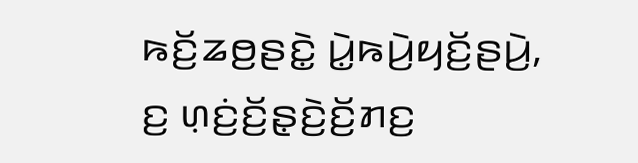ꤒꤢꤩ꤬ꤘꤥ꤬ꤔꤢꤧ꤭ ꤣꤧ꤭ꤒꤣꤧ꤬ꤟꤢꤩ꤬ꤔꤣꤧ꤬, ꤢ꤬ ꤛ꤫ꤢꤦ꤬ꤢꤩ꤬ꤔ꤫ꤢꤧ꤬ꤢꤩ꤬ꤊꤢ꤬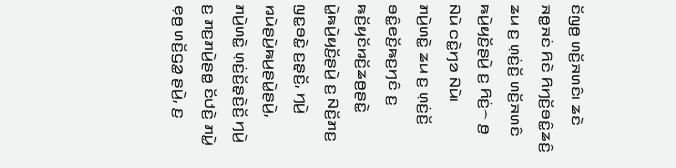ꤢꤩꤜꤥ꤬ ꤛꤢꤩ꤬ꤏꤛꤢꤨ꤯ ꤘꤢꤧ ꤏꤥ꤭ꤏꤢꤦ ꤖꤢꤧ ꤖꤚꤢꤩ꤬ꤋꤢꤨ꤭ꤘꤢꤨ꤬ ꤘꤣ ꤢ꤬ ꤛ꤫ꤢꤦ꤬ꤢꤩ꤬ ꤛꤢꤩ꤬ꤏꤛꤢꤨ ꤒꤣꤧ꤬ꤟꤢꤩ꤬ꤔꤣꤧ꤬ ꤢ꤬ ꤖꤢꤦ꤬꤮ ꤥ꤬ ꤡꤣꤧ ꤍꤢꤧ꤭ꤚꤤ ꤡꤣꤧ꤯
ꤊꤣꤧ꤬ꤛꤢꤧ꤭ ꤘꤣ ꤢ꤬ ꤛ꤫ꤢꤦ꤬ꤢꤩ꤬ ꤋꤢꤨ꤭ꤕꤢꤩ꤬ꤒꤢ꤬ꤚꤢꤨ ꤢ꤬ ꤒꤢꤩ꤬ꤟꤢꤩꤙꤢꤩ꤬ꤘꤥ꤬ꤔꤢꤧ꤭ ꤣꤧ꤭ꤒꤣꤧ꤬ꤟꤢꤩ꤬ꤔꤣꤧ꤬ ꤢ꤬ ꤡꤢꤩ꤬ꤊꤢ꤬ ꤜꤢ꤭ꤋꤢꤧ꤭ ꤢ꤬ꤔ꤫ꤢꤩ꤬, ꤚꤣꤧ꤬ ꤙꤣꤧꤔꤣꤧ꤬ꤒꤣ꤬ꤔꤣꤧ꤭ꤔꤣꤧ꤬, ꤊꤣꤧ꤬ꤛꤢꤧ꤭ ꤛ꤫ꤢꤦ꤬ꤢꤩ꤬ꤔ꤫ꤢꤧ꤬ꤢꤩ꤬ ꤚꤣꤧ꤬ ꤢ꤬ ꤊꤢ꤬ꤊꤣꤧ꤬ꤔꤥ꤭ ꤢꤩꤓꤢꤧ꤬ ꤊꤣꤧ꤭ ꤕ꤫ꤥ꤬ ꤛꤢꤩ꤬ꤞꤤ꤭ ꤔꤣꤧ꤬, ꤢ꤬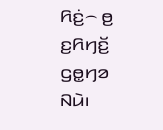ꤖꤢꤦ꤬꤮ ꤥ꤬ ꤢ꤬ꤖꤚꤢꤩ꤬ ꤞꤥ꤭ꤚꤤ ꤡꤣꤧ꤯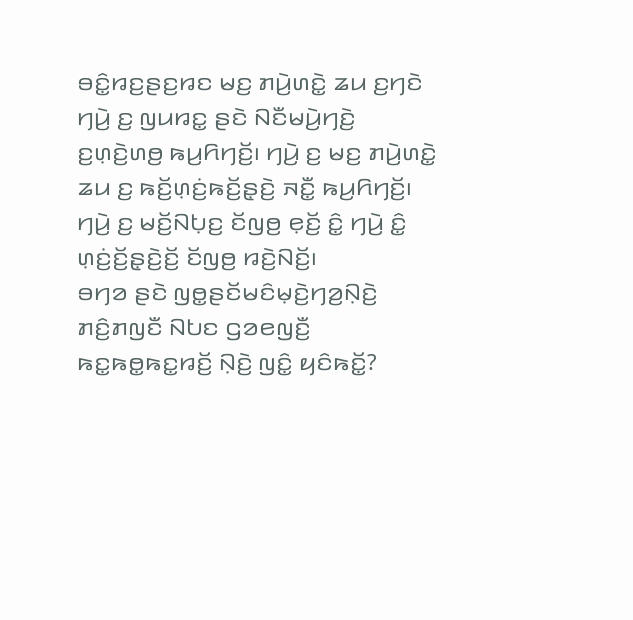ꤋꤢꤨ꤭ꤙꤢ꤬ꤔꤢ꤬ꤙꤢ ꤗꤢ꤬ ꤊꤣꤧ꤬ꤛꤢꤧ꤭ ꤘꤣ ꤢ꤬ꤚꤢꤧ ꤚꤣꤧ꤬ ꤢ꤬ ꤜꤣꤙꤢ꤭ ꤔꤢꤧ ꤡꤢꤪꤗꤣꤧ꤬ꤚꤢꤧ꤬ ꤢ꤬ꤛ꤫ꤢꤧ꤬ꤛꤥ꤬ ꤒꤣ꤬ꤖꤚꤢꤩ꤬꤯ ꤚꤣꤧ꤬ ꤢ꤬ ꤗꤢ꤬ ꤊꤣꤧ꤬ꤛꤢꤧ꤭ ꤘꤣ ꤢ꤬ ꤒꤢꤩ꤬ꤛ꤫ꤢꤦ꤬ꤒꤢꤩ꤬ꤔ꤫ꤢꤧ꤬ ꤏꤢꤪ꤭ ꤒꤣ꤬ꤖꤚꤢꤩ꤬꤯ ꤚꤣꤧ꤬ ꤢ꤬ ꤗꤢꤩ꤬ꤡꤝ꤫ꤢ꤬ ꤢꤩꤜꤥ꤬ ꤕ꤫ꤢꤩ꤬ ꤢꤨ꤭ ꤚꤣꤧ꤬ ꤢꤨ꤭ ꤛ꤫ꤢꤦ꤬ꤢꤩ꤬ꤔ꤫ꤢꤧ꤬ꤢꤩ꤬ ꤢꤩꤜꤥ꤬ ꤙꤢꤧ꤬ꤡꤢꤩ꤬꤯
ꤋꤚꤤ ꤔꤢꤧ ꤜꤥ꤭ꤔꤢꤩꤗꤢꤨꤗ꤫ꤢꤧ꤬ꤚꤤ꤬ꤡ꤫ꤢꤧ꤬ ꤊꤢꤨ꤬ꤊꤜꤢꤪ ꤡꤝꤢ ꤞꤤꤕꤜꤢꤪ꤬ ꤒꤢ꤭ꤒꤥ꤭ꤒꤢ꤭ꤙꤢꤩ꤬ ꤡ꤫ꤢꤧ꤬ ꤜꤢꤨ꤭ ꤟꤢꤨꤒꤢꤩ꤭?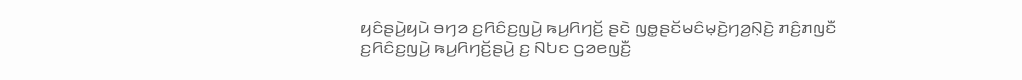ꤟꤢꤨꤔꤣꤧ꤬ꤟꤣꤧ ꤋꤚꤤ ꤢ꤬ꤖꤢꤨꤢ꤬ꤜꤣꤧ꤬ ꤒꤣ꤬ꤖꤚꤢꤩ꤬ ꤔꤢꤧ ꤜꤥ꤭ꤔꤢꤩꤗꤢꤨꤗ꤫ꤢꤧ꤬ꤚꤤ꤬ꤡ꤫ꤢꤧ꤬ ꤊꤢꤨ꤬ꤊꤜꤢꤪ ꤢ꤬ꤖꤢꤨꤢ꤬ꤜꤣꤧ꤬ ꤒꤣ꤬ꤖꤚꤢꤩ꤬ꤔꤣꤧ꤬ ꤢ꤬ ꤡꤝꤢ ꤞꤤꤕꤜꤢꤪ꤬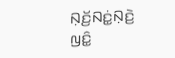ꤡ꤫ꤢꤩ꤬ꤡꤢꤦ꤭ꤡ꤫ꤢꤧ꤬ ꤜꤢꤨ꤭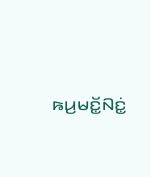ꤒꤣ꤬ꤗꤢꤩ꤭ꤡꤢꤦ꤭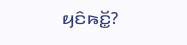ꤟꤢꤨꤒꤢꤩ꤭?